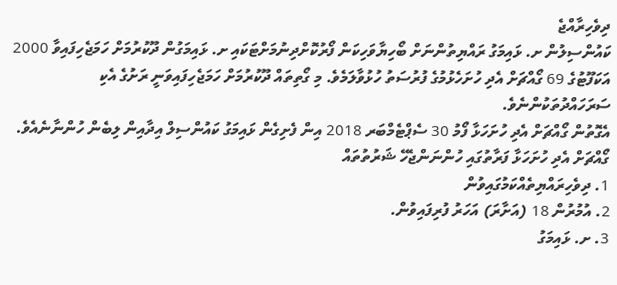ދިވެހިރާއްޖެ
ކައުންސިލުން ށ. ޅައިމަގު ރައްޔިތުންނަށް ބޯހިޔާވަހިކަން ފޯރުކޮށްދިނުމަށްޓަކައި ށ. ޅައިމަގުން ދޫކުރުމަށް ހަމަޖެހިފައިވާ 2000 އަކަފޫޓުގެ 69 ގޯއްޗަށް އެދި ހުށަހެޅުމުގެ ފުރުސަތު ހުޅުވާލަމެވެ. މި ގޯތިތައް ދޫކުރުމަށް ހަމަޖެހިފައިވަނީ ރަށުގެ އެކި ސަރަހައްދުތަކުންނެވެ.
އެގޮތުން ގޯއްޗަށް އެދި ހުށަހަޅާ ފޯމު 30 ސެޕްޓެމްބަރ 2018 އިން ފެށިގެން ޅައިމަގު ކައުންސިލް އިދާއިން ލިބެން ހުންނާނެއެވެ.
ގޯއްޗަށް އެދި ހުށަހަޅާ ފަރާތުގައި ހުންނަންޖެހޭ ޝަރުތުތައް
1. ދިވެހިރައްޔިތެއްކަމުގައިވުން
2. އުމުރުން 18 (އަށާރަ) އަހަރު ފުރިފައިވުން.
3. ށ. ޅައިމަގު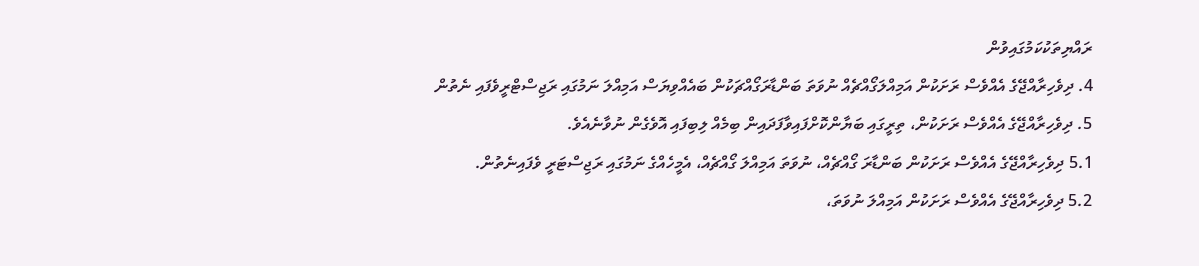ރައްޔިތަކުކަމުގައިވުން
4. ދިވެހިރާއްޖޭގެ އެއްވެސް ރަށަކުން އަމިއްލަގޯއްޗެއް ނުވަތަ ބަންޑާރަގޯއްޗަކުން ބައެއްވިޔަސް އަމިއްލަ ނަމުގައި ރަޖިސްޓްރީވެފައި ނެތުން
5. ދިވެހިރާއްޖޭގެ އެއްވެސް ރަށަކުން، ތިރީގައި ބަޔާންކޮށްފައިވާފަދައިން ބިމެއް ލިބިފައި އޮވެގެން ނުވާނެއެވެ.
5.1 ދިވެހިރާއްޖޭގެ އެއްވެސް ރަށަކުން ބަންޑާރަ ގޯއްޗެއް، ނުވަތަ އަމިއްލަ ގޯއްޗެއް، އެމީހެއްގެ ނަމުގައި ރަޖިސްޓަރީ ވެފައިނެތުން.
5.2 ދިވެހިރާއްޖޭގެ އެއްވެސް ރަށަކުން އަމިއްލަ ނުވަތަ،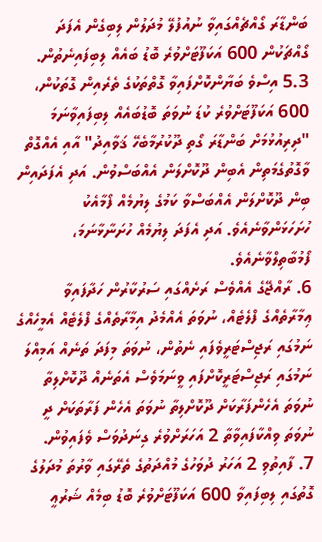ބަންޑާރަ ގޯއްޗެއްގައިވާ ނުއުފުލޭ މުދަލުން ލިބިގެން އެފަދަ ގޯއްޗަކުން 600 އަކަފޫޓަށްވުރެ ބޮޑު ބައެއް ލިބިފައިނެތުން.
5.3 އިސްވެ ބަޔާންކޮށްފައިވާ ގޮތްތަކުގެ ތެރެއިން ގޮތަކުން، 600 އަކަފޫޓަށްވުރެ ކުޑަ ނުވަތަ ބޮޑުބައެއް ލިބިފައިވާނަމަ "ދިރިއުޅުމަށް ބަންޑާރަ ގޯތި ދޫކުރުމާބެހޭ ޤަވާއިދު" އާއި އެއްގޮތް ވާގޮތުގެމަތިން އެބިން ދޫކޮށްލަން އެއްބަސްވުން. އަދި އެފަދައިން ބިން ދޫކޮށްލަން އެއްބަސްވާ ކަމުގެ ލިޔުމެއް ފޯމާއެކު ހުށަހަޅަންވާނެއެވެ. އަދި އެފަދަ ލިޔުމެއް ހުށަނާޅާނަމަ، ފޯމުބާތިލްވާނެއެވެ.
6. ރާއްޖޭގެ އެއްވެސް ރަށެއްގައި ސަރުކާރުން ހަދާފައިވާ ޢިމާރާތެއްގެ ފްލެޓެއް، ނުވަތަ އެއްމެދު އިމާރާތެއްގެ ފްލެޓެއް އެމީހެއްގެ ނަމުގައި ރަޖިސްޓަރީވެފައި ނެތުން، ނުވަތަ މިފަދަ ތަނެއް އަމިއްލަ ނަމުގައި ރަޖިސްޓަރީކޮށްފައި ވީނަމަވެސް އެތަނެއް ދޫކޮށްލިތާ ނުވަތަ އެހެންފަރާކަށް ދޫކޮށްލިތާ ނުވަތަ އެހެން ފަރާތަކަށް ދީ ނުވަތަ ވިއްކާފައިވާތާ 2 އަހަރަށްވުރެ ގިނަދުވަސް ވެފައިވުން.
7. ފާއިތުވި 2 އަހަރު ދުވަހުގެ މުއްދަތުގެ ތެރޭގައި ވާރުތަ މުދަލުގެ ގޮތުގައި ލިބިފައިވާ 600 އަކަފޫޓަށްވުރެ ބޮޑު ބިމެއް ޝަރުޢީ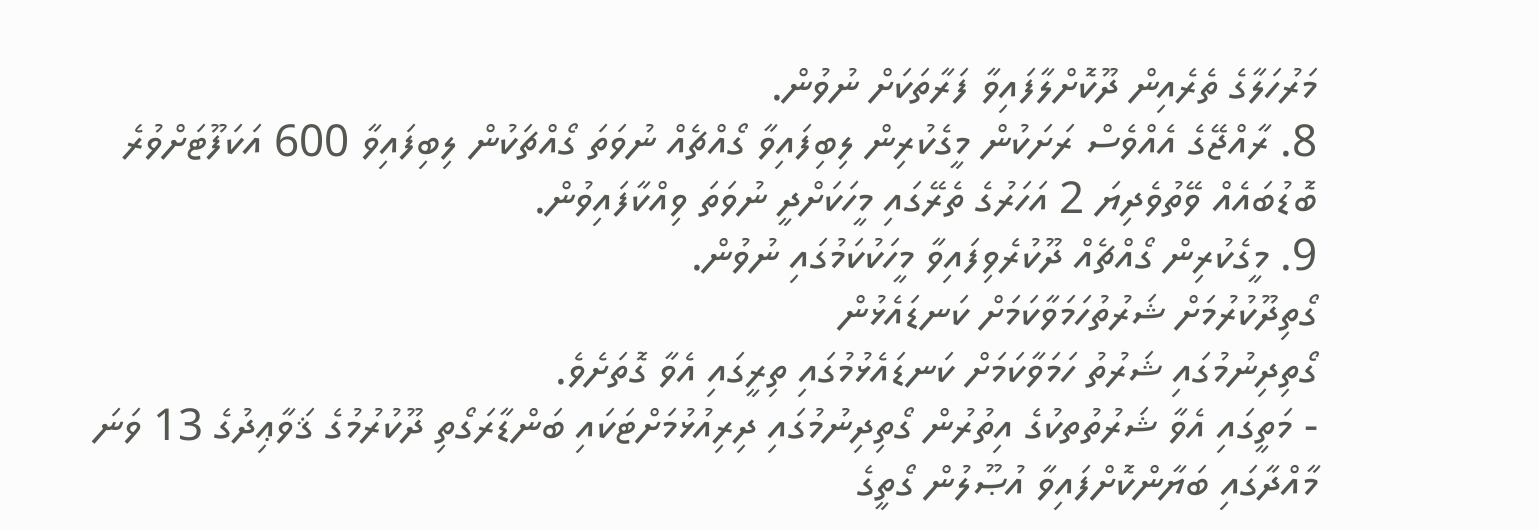މަރުހަލާގެ ތެރެއިން ދޫކޮށްލާފައިވާ ފަރާތަކަށް ނުވުން.
8. ރާއްޖޭގެ އެއްވެސް ރަށަކުން މީގެކުރިން ލިބިފައިވާ ގޯއްޗެއް ނުވަތަ ގޯއްޗަކުން ލިބިފައިވާ 600 އަކަފޫޓަށްވުރެ ބޮޑުބައެއް ވޭތުވެދިޔަ 2 އަހަރުގެ ތެރޭގައި މީހަކަށްދީ ނުވަތަ ވިއްކާފައިވުން.
9. މީގެކުރިން ގޯއްޗެއް ދޫކުރެވިފައިވާ މީހަކުކަމުގައި ނުވުން.
ގޯތިދޫކުރުމަށް ޝަރުތުހަމަވާކަމަށް ކަނޑައެޅުން
ގޯތިދިނުމުގައި ޝަރުތު ހަމަވާކަމަށް ކަނޑައެޅުމުގައި ތިރީގައި އެވާ ގޮތަށެވެ.
- މަތީގައި އެވާ ޝަރުތުތކުގެ އިތުރުން ގޯތިދިނުމުގައި ދިރިއުޅުމަށްޓަކައި ބަންޑާރަގޯތި ދޫކުރުމުގެ ޤަވާޢިދުގެ 13 ވަނަ މާއްދާގައި ބަޔާންކޮށްފައިވާ އުޞޫލުން ގޯތީގެ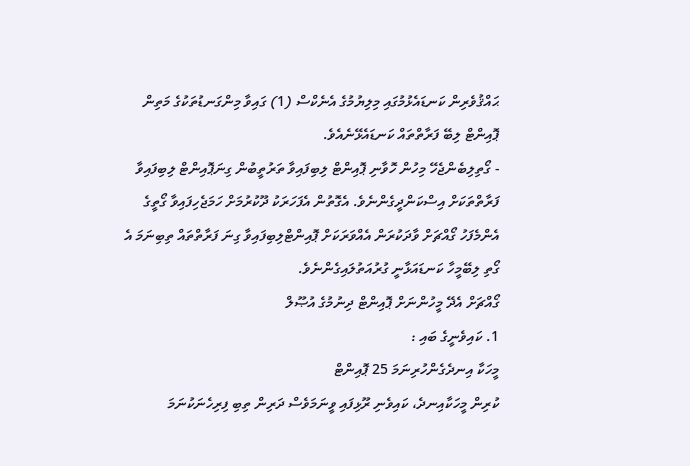ޙައްޤުވެރިން ކަނޑައެޅުމުގައި މިލިޔުމުގެ އެނެކްސް (1) ގައިވާ މިންގަނޑުތަކުގެ މަތިން ޕޮއިންޓް ލިބޭ ފަރާތްތައް ކަނޑައެޅޭނެއެވެ.
- ގޯތިލިބެންޖެހޭ މިހުން ހޮވާނި ޕޮއިންޓް ލިބިފައިވާ ތަރުތީބުން ގިނަޕޮއިންޓް ލިބިފައިވާ ފަރާތްތަކަށް އިސްކަންދީގެންނެވެ. އެގޮތުން އެފަހަރަކު ދޫކުރުމަށް ހަމަޖެހިފައިވާ ގޯތީގެ އެންމެފަހު ގޯއްޗަށް ވާދަކުރަން އެއްވަރަކަށް ޕޮއިންޓްލިބިފައިވާ ގިނަ ފަރާތްތައް ތިބިނަމަ އެ ގޯތި ލިބޭމީހާ ކަނޑައަޅާނީ ގުރުއަތުލައިގެންނެވެ.
ގޯއްޗަށް އެދޭ މީހުންނަށް ޕޮއިންޓް ދިނުމުގެ އުޞޫލް
1. ކައިވެނީގެ ބައި :
މީހަކާ އިނދެގެންހުރިނަމަ 25 ޕޮއިންޓް
ކުރިން މީހަކާއިނދެ، ކައިވެނި ރޫޅިފައި ވީނަމަވެސް ދަރިން ތިބި ފިރިހެނަކުނަމަ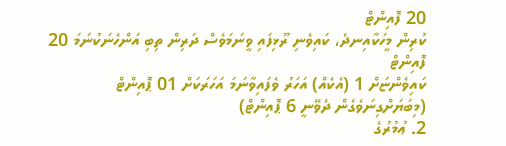20 ފޮއިންޓް
ކުރިން މީހަކާއިނދެ، ކައިވެނި ރޫޅިފައި ވީނަމަވެސް ދަރިން ތިބި އަންހެނަކުނަމަ 20 ފޮއިންޓް
ކައިވެންޏަށް 1 (އެކެއް) އަހަރު ވެފައިވާނަމަ އަހަރަކަށް 01 ޕޮއިންޓް
(މިބަޔަށްގިނަވެގެން ދެވޭނީ 6 ޕޮއިންޓް)
2. ޢުމުރުގެ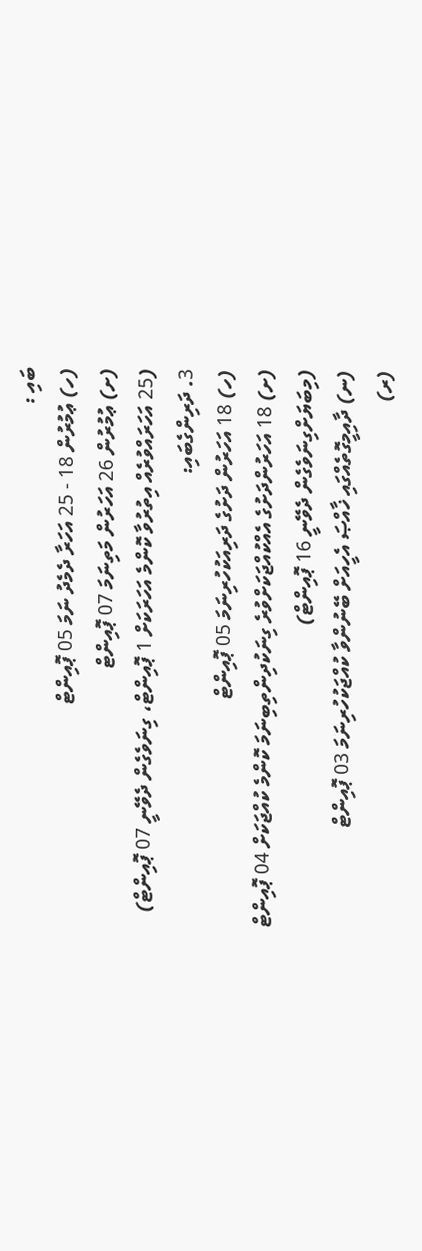ބައި :
(ހ) ޢުމުރުން 18 - 25 އަހަރާ ދެމެދު ނަމަ 05 ޕޮއިންޓް
(ށ) ޢުމުރުން 26 އަހަރުން މަތިނަމަ 07 ޕޮއިންޓް
(25 އަހަރައްވުރެއް އިތުރުވާ ކޮންމެ އަހަރަކަށް 1 ޕޮއިންޓް، ގިނަވެގެން ދެވޭނީ 07 ޕޮއިންޓް)
3. ދަރިންގެބައި:
(ހ) 18 އަހަރުން ދަށުގެ ދަރިއަކުހުރިނަމަ 05 ޕޮއިންޓް
(ށ) 18 އަހަރުންދަށުގެ އެއްކުއްޖަކަށްވުރެ ގިނަކުދިންތިބިނަމަ ކޮންމެ ކުއްޖަކަށް 04 ޕޮއިންޓް
(މިބަޔަށްގިނަވެގެން ދެވޭނީ 16 ޕޮއިންޓް)
(ނ) ދާއިމީގޮތެއްގައި ޚާއްޞަ އެހީއަށް ބޭނުންވާ ކުއްޖަކުހުރިނަމަ 03 ޕޮއިންޓް
(ރ)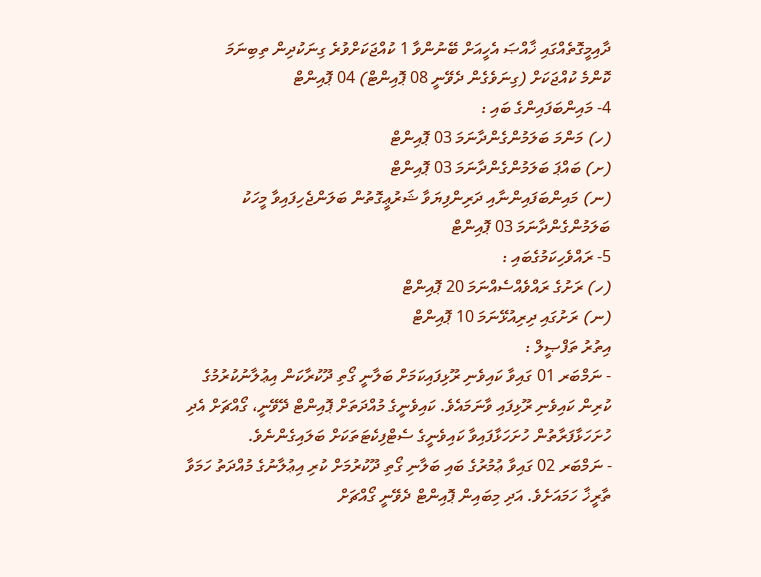ދާއިމީގޮތެއްގައި ޚާއްޞަ އެހީއަށް ބޭނުންވާ 1 ކުއްޖަކަށްވުރެ ގިނަކުދިން ތިބިނަމަ
ކޮންމެ ކުއްޖަކަށް (ގިނަވެގެން ދެވޭނީ 08 ޕޮއިންޓް) 04 ޕޮއިންޓް
4- މައިންބަފައިންގެ ބައި :
(ހ) މަންމަ ބަލަމުންގެންދާނަމަ 03 ޕޮއިންޓް
(ށ) ބައްޕަ ބަލަމުންގެންދާނަމަ 03 ޕޮއިންޓް
(ނ) މައިންބަފައިންނާއި ދަރިންފިޔަވާ ޝަރުޢީގޮތުން ބަލަންޖެހިފައިވާ މީހަކު ބަލަމުންގެންދާނަމަ 03 ޕޮއިންޓް
5- ރައްވެހިކަމުގެބައި :
(ހ) ރަށުގެ ރައްވެއްސެއްނަމަ 20 ޕޮއިންޓް
(ނ) ރަށުގައި ދިރިއުޅޭނަމަ 10 ޕޮއިންޓް
އިތުރު ތަފްޞީލް :
- ނަމްބަރ 01 ގައިވާ ކައިވެނި ރޫޅިފައިކަމަށް ބަލާނީ ގޯތި ދޫކުރާކަން އިޢުލާނުކުރުމުގެ ކުރިން ކައިވެނި ރޫޅިފައި ވާނަމައެވެ. ކައިވެނީގެ މުއްދަތަށް ޕޮއިންޓް ދޭވޭނީ، ގޯއްޗަށް އެދި ހުށަހަޅާފަރާތުން ހުށަހަޅާފައިވާ ކައިވެނީގެ ސެޓްފިކެޓަތަކަށް ބަލައިގެންނެވެ.
- ނަމްބަރ 02 ގައިވާ ޢުމުރުގެ ބައި ބަލާނި ގޯތި ދޫކުރުމަށް ކުރި އިޢުލާނުގެ މުއްދަތު ހަމަވާ ތާރީޚާ ހަމައަށެވެ. އަދި މިބައިން ޕޮއިންޓް ދެވޭނީ ގޯއްޗަށް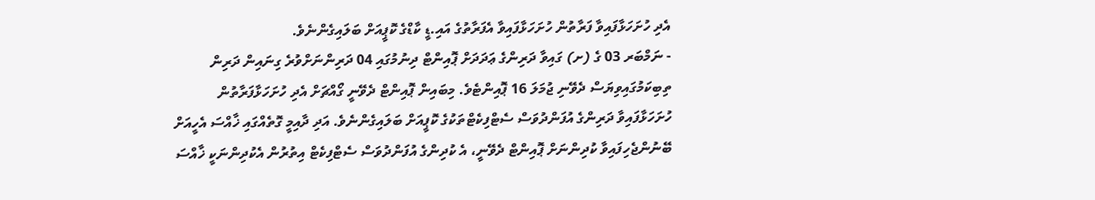އެދި ހުށަހަޅާފައިވާ ފަރާތުން ހުށަހަޅާފައިވާ އެފަރާތުގެ އައި.ޑީ ކާޑްގެ ކޮޕީއަށް ބަލައިގެންނެވެ.
- ނަމްބަރ 03 ގެ (ށ) ގައިވާ ދަރިންގެ ޢަދަދަށް ޕޮއިންޓް ދިނުމުގައި 04 ދަރިންނަށްވުރެ ގިނައިން ދަރިން ތިބިކަމުގައިވިޔަސް ދެވޭނި ޖުމަލަ 16 ޕޮއިންޓެވެ. މިބައިން ޕޮއިންޓް ދެވޭނީ ގޯއްޗަށް އެދި ހުށަހަޅާފަރާތުން ހުށަހަޅާފައިވާ ދަރިންގެ އުފަންދުވަސް ސެޓްފިކެޓްތަކުގެ ކޮޕީއަށް ބަލައިގެންނެވެ. އަދި ދާއިމީ ގޮތެއްގައި ޚާއްސަ އެހީއަށް ބޭނުންޖެހިފައިވާ ކުދިންނަށް ޕޮއިންޓް ދެވޭނީ، އެ ކުދިންގެ އުފަންދުވަސް ސެޓްފިކެޓް އިތުރުން އެކުދިންނަކީ ޚާއްސަ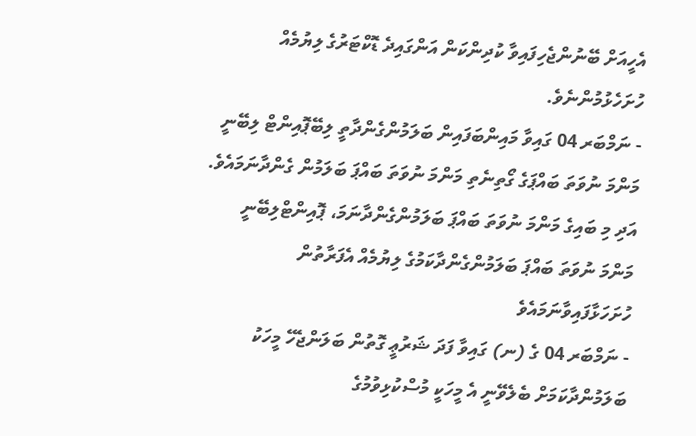އެހީއަށް ބޭނުންޖެހިފައިވާ ކުދިންކަން އަންގައިދެ ޑޮކްޓަރުގެ ލިޔުމެއް ހުށަހެޅުމުންނެވެ.
- ނަމްބަރ 04 ގައިވާ މައިންބަފައިން ބަލަމުންގެންދާތީ ލިބޭޕޮއިންޓް ލިބޭނީ މަންމަ ނުވަތަ ބައްޕަގެ ގޯތިނެތި މަންމަ ނުވަތަ ބައްޕަ ބަލަމުން ގެންދާނަމައެވެ. އަދި މި ބައިގެ މަންމަ ނުވަތަ ބައްޕަ ބަލަމުންގެންދާނަމަ، ޕޮއިންޓްލިބޭނީ މަންމަ ނުވަތަ ބައްޕަ ބަލަމުންގެންދާކަމުގެ ލިޔުމެއް އެފަރާތުން ހުށަހަޅާފައިވާނަމައެވެ
- ނަމްބަރ 04 ގެ (ނ) ގައިވާ ފަދަ ޝަރުޢީ ގޮތުން ބަލަންޖެހޭ މީހަކު ބަލަމުންދާކަމަށް ބެލެވޭނީ އެ މީހަކީ މުސްކުޅިވުމުގެ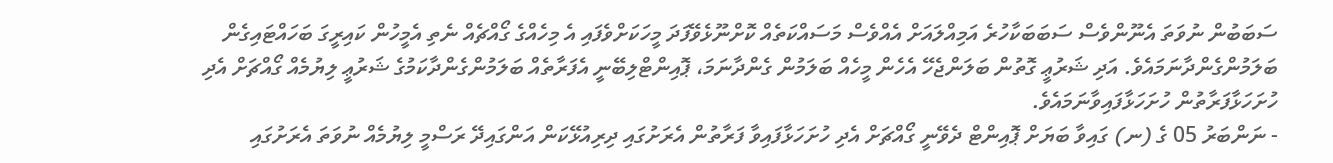ސަބަބުން ނުވަތަ އެނޫންވެސް ސަބަބަކާހުރެ އަމިއްލައަށް އެއްވެސް މަސައްކަތެއް ކޮށްނޫޅެވޭފަދަ މީހަކަށްވެފައި އެ މިހެއްގެ ގޯއްޗެއް ނެތި އެމީހުން ކައިރީގަ ބަހައްޓައިގެން ބަލަމުންގެންދާނަމައެވެ. އަދި ޝަރުޢީ ގޮތުން ބަލަންޖެހޭ އެހެން މީހެއް ބަލަމުން ގެންދާނަމަ، ޕޮއިންޓްލިބޭނީ އެފަރާތެއް ބަލަމުންގެންދާކަމުގެ ޝަރުޢީ ލިޔުމެއް ގޯއްޗަށް އެދި ހުށަހަޅާފަރާތުން ހުށަހަޅާފައިވާނަމައެވެ.
- ނަންބަރު 05 ގެ (ނ) ގައިވާ ބަޔަށް ޕޮއިންޓް ދެވޭނީ ގޯއްޗަށް އެދި ހުށަހަޅާފައިވާ ފަރާތުން އެރަށުގައި ދިރިއުޅޭކަން އަންގައިދޭ ރަސްމީ ލިޔުމެއް ނުވަތަ އެރަށުގައި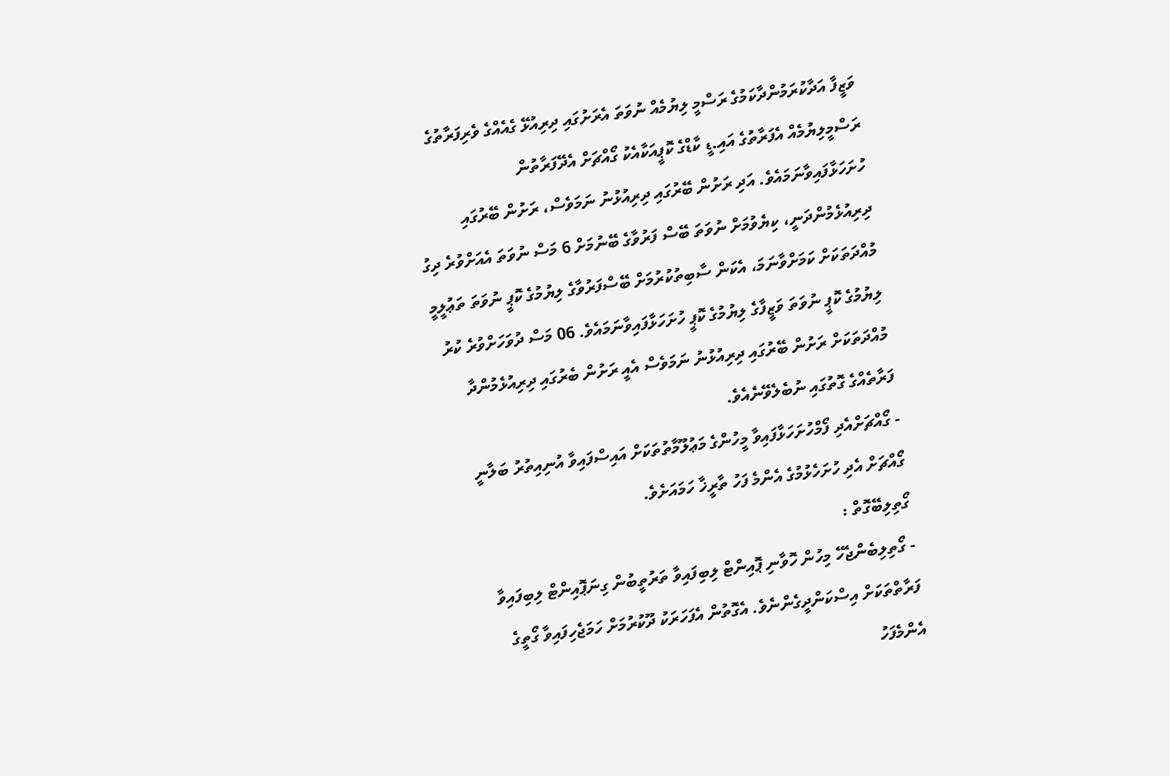ވަޒީފާ އަދާކުރަމުންދާކަމުގެ ރަސްމީ ލިޔުމެއް ނުވަތަ އެރަށުގައި ދިރިއުޅޭ ގެއެއްގެ ވެރިފަރާތުގެ ރަސްމީލިޔުމެއް އެފަރާތުގެ އައި.ޑީ ކާޑްގެ ކޮޕީއަކާއެކު ގޯއްޗަށް އެދޭފަރާތުން ހުށަހަޅާފައިވާނަމައެވެ. އަދި ރަށުން ބޭރުގައި ދިރިއުޅުނު ނަމަވެސް، ރަށުން ބޭރުގައި ދިރިއުޅެމުންދަނީ، ކިޔެވުމަށް ނުވަތަ ބޭސް ފަރުވާގެ ބޭނުމަށް 6 މަސް ނުވަތަ އެއަށްވުރެ ދިގު މުއްދަތަކަށް ކަމަށްވާނަމަ، އެކަން ސާބިތުކުރުމަށް ބޭސްފަރުވާގެ ލިޔުމުގެ ކޮޕީ ނުވަތަ ތަޢުލީމީ ލިޔުމުގެ ކޮޕީ ނުވަތަ ވަޒީފާގެ ލިޔުމުގެ ކޮޕީ ހުށަހަޅާފައިވާނަމައެވެ. 06 މަސް ދުވަހަށްވުރެ ކުރު މުއްދަތަކަށް ރަށުން ބޭރުގައި ދިރިއުޅުނު ނަމަވެސް އެއީ ރަށުން ބެރުގައި ދިރިއުޅެމުންދާ ފަރާތެއްގެ ގޮތުގައި ނުބެލެވޭނެއެވެ.
- ގޯއްޗަށްއެދި ފޯމްހުށަހަޅާފައިވާ މީހުންގެ މަޢުލޫމާތުތަކަށް އައިސްފައިވާ އުނިއިތުރު ބަލާނީ ގޯއްޗަށް އެދި ހުށަހެޅުމުގެ އެންމެ ފަހު ތާރީޚާ ހަމައަށެވެ.
ގޯތިލިބޭގޮތް :
- ގޯތިލިބެންޖެހޭ މިހުން ހޮވާނި ޕޮއިންޓް ލިބިފައިވާ ތަރުތީބުން ގިނަޕޮއިންޓް ލިބިފައިވާ ފަރާތްތަކަށް އިސްކަންދީގެންނެވެ. އެގޮތުން އެފަހަރަކު ދޫކުރުމަށް ހަމަޖެހިފައިވާ ގޯތީގެ އެންމެފަހު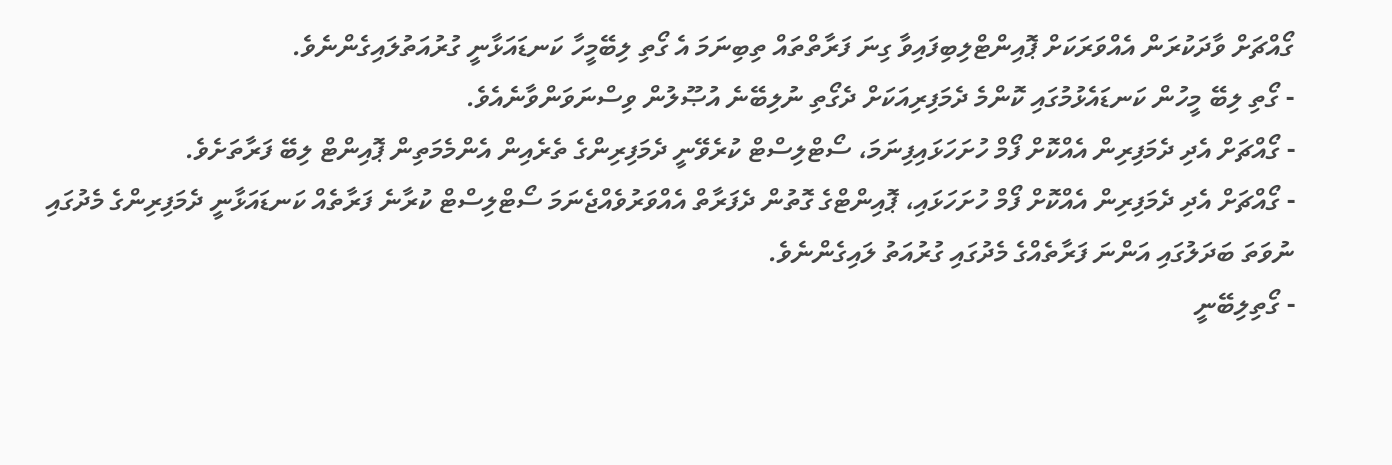ގޯއްޗަށް ވާދަކުރަން އެއްވަރަކަށް ޕޮއިންޓްލިބިފައިވާ ގިނަ ފަރާތްތައް ތިބިނަމަ އެ ގޯތި ލިބޭމީހާ ކަނޑައަޅާނީ ގުރުއަތުލައިގެންނެވެ.
- ގޯތި ލިބޭ މީހުން ކަނޑައެޅުމުގައި ކޮންމެ ދެމަފިރިއަކަށް ދެގޯތި ނުލިބޭނެ އުޞޫލުން ވިސްނަވަންވާނެއެވެ.
- ގޯއްޗަށް އެދި ދެމަފިރިން އެއްކޮށް ފޯމް ހުށަހަޅައިފިނަމަ، ސޯޓްލިސްޓް ކުރެވޭނީ ދެމަފިރިންގެ ތެރެއިން އެންމެމަތިން ޕޮއިންޓް ލިބޭ ފަރާތަށެވެ.
- ގޯއްޗަށް އެދި ދެމަފިރިން އެއްކޮށް ފޯމް ހުށަހަޅައި، ޕޮއިންޓްގެ ގޮތުން ދެފަރާތް އެއްވަރުވެއްޖެނަމަ ސޯޓްލިސްޓް ކުރާނެ ފަރާތެއް ކަނޑައަޅާނީ ދެމަފިރިންގެ މެދުގައި ނުވަތަ ބަދަލުގައި އަންނަ ފަރާތެއްގެ މެދުގައި ގުރުއަތު ލައިގެންނެވެ.
- ގޯތިލިބޭނީ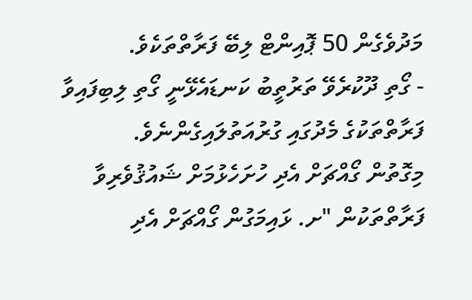މަދުވެގެން 50 ޕޮއިންޓް ލިބޭ ފަރާތްތަކެވެ.
- ގޯތި ދޫކުރެވޭ ތަރުތީބު ކަނޑައެޅޭނީ ގޯތި ލިބިފައިވާ ފަރާތްތަކުގެ މެދުގައި ގުރުއަތުލައިގެންނެވެ.
މިގޮތުން ގޯއްޗަށް އެދި ހުށަހެޅުމަށް ޝައުޤުވެރިވާ ފަރާތްތަކުން "ށ. ޅައިމަގުން ގޯއްޗަށް އެދި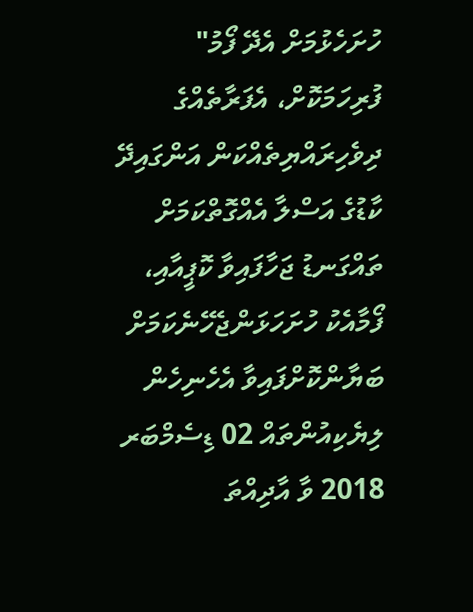ހުށަހެޅުމަށް އެދޭ ފޯމު" ފުރިހަމަކޮށް، އެފަރާތެއްގެ ދިވެހިރައްޔިތެއްކަން އަންގައިދޭ ކާޑުގެ އަސްލާ އެއްގޮތްކަމަށް ތައްގަނޑު ޖަހާފައިވާ ކޮޕީއާއި، ފޯމާއެކު ހުށަހަޅަންޖެހޭނެކަމަށް ބަޔާންކޮށްފައިވާ އެހެނިހެން ލިޔެކިއުންތައް 02 ޑިސެމްބަރ 2018 ވާ އާދިއްތަ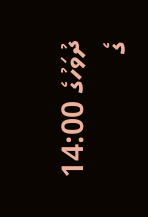ދުވަހުގެ 14:00 ގެ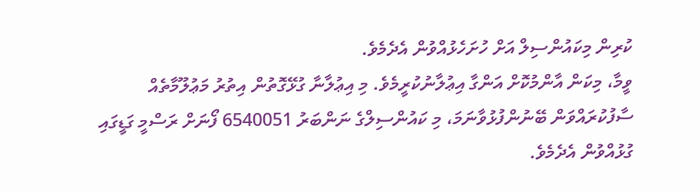ކުރިން މިކައުންސިލް އަށް ހުށަހެޅުއްވުން އެދެމެވެ.
ވީމާ، މިކަން އާންމުކޮށް އަންގާ އިޢުލާނުކުރީމެވެ. މި އިޢުލާނާ ގުޅޭގޮތުން އިތުރު މަޢުލޫމާތެއް ސާފުކުރައްވަން ބޭނުންފުޅުވާނަމަ، މި ކައުންސިލްގެ ނަންބަރު 6540051 ފޯނަށް ރަސްމީ ގަޑީގައި ގުޅުއްވުން އެދެމެވެ.